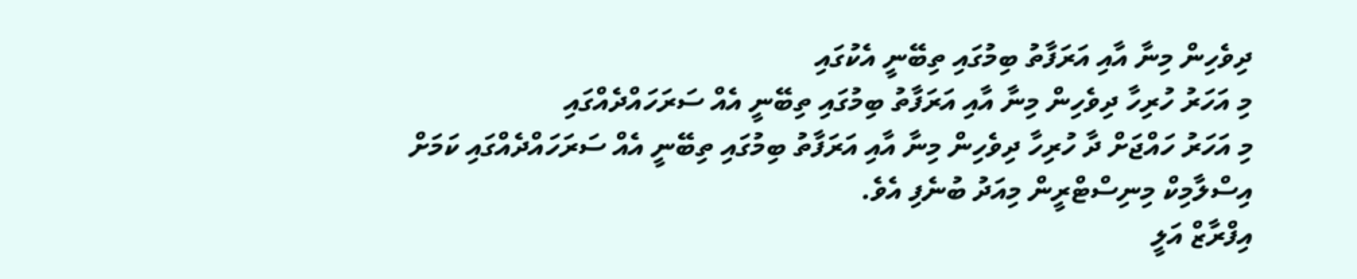ދިވެހިން މިނާ އާއި އަރަފާތު ބިމުގައި ތިބޭނީ އެކުގައި
މި އަހަރު ހުރިހާ ދިވެހިން މިނާ އާއި އަރަފާތު ބިމުގައި ތިބޭނީ އެއް ސަރަހައްދެއްގައި
މި އަހަރު ހައްޖަށް ދާ ހުރިހާ ދިވެހިން މިނާ އާއި އަރަފާތު ބިމުގައި ތިބޭނީ އެއް ސަރަހައްދެއްގައި ކަމަށް އިސްލާމިކް މިނިސްޓްރީން މިއަދު ބުނެފި އެވެ.
އިފްރާޒް އަލީ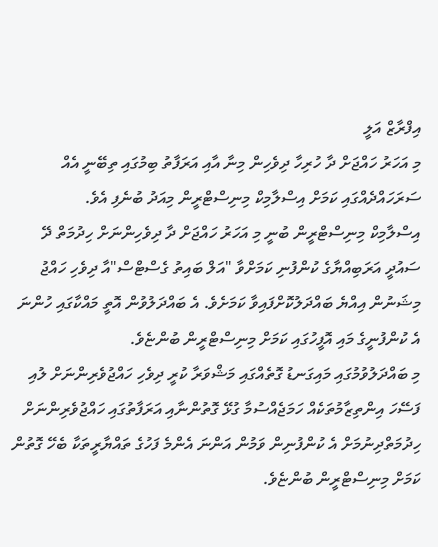އިފްރާޒް އަލީ
މި އަހަރު ހައްޖަށް ދާ ހުރިހާ ދިވެހިން މިނާ އާއި އަރަފާތު ބިމުގައި ތިބޭނީ އެއް ސަރަހައްދެއްގައި ކަމަށް އިސްލާމިކް މިނިސްޓްރީން މިއަދު ބުނެފި އެވެ.
އިސްލާމިކް މިނިސްޓްރީން ބުނީ މި އަހަރު ހައްޖަށް ދާ ދިވެހިންނަށް ހިދުމަތް ދޭ ސައުދީ އަރަބިއްޔާގެ ކުންފުނި ކަމަށްވާ "އަލް ބައިތު ގެސްޓްސް"އާ ދިވެހި ހައްޖު މިޝަނުން އިއްޔެ ބައްދަލުކޮށްފައިވާ ކަމަށެވެ. އެ ބައްދަލުވުން އޮތީ މައްކާގައި ހުންނަ އެ ކުންފުނީގެ މައި އޮފީހުގައި ކަމަށް މިނިސްޓްރީން ބުންޏެވެ.
މި ބައްދަލުވުމުގައި މައިގަނޑު ގޮތެއްގައި މަޝްވަރާ ކުރީ ދިވެހި ހައްޖުވެރިންނަށް ލުއި ފަސޭހަ އިންތިޒާމުތަކެއް ހަމަޖެއްސުމާ ގުޅޭ ގޮތުންނާއި އަރަފާތުގައި ހައްޖުވެރިންނަށް ހިދުމަތްދިނުމަށް އެ ކުންފުނިން ވަމުން އަންނަ އެންމެ ފަހުގެ ތައްޔާރީތަކާ ބެހޭ ގޮތުން ކަމަށް މިނިސްޓްރީން ބުންޏެވެ.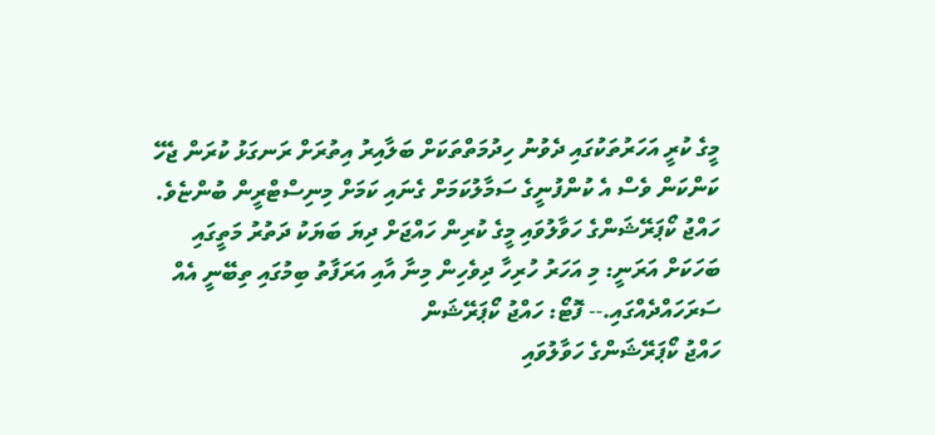މީގެ ކުރީ އަހަރުތަކުގައި ދެވުނު ހިދުމަތްތަކަށް ބަލާއިރު އިތުރަށް ރަނގަޅު ކުރަން ޖެހޭ ކަންކަން ވެސް އެ ކުންފުނީގެ ސަމާލުކަމަށް ގެނައި ކަމަށް މިނިސްޓްރީން ބުންޏެވެ.
ހައްޖު ކޯޕަރޭޝަންގެ ހަވާލުވައި މީގެ ކުރިން ހައްޖަށް ދިޔަ ބަޔަކު ދަތުރު މަތީގައި ބަހަކަށް އަރަނީ: މި އަހަރު ހުރިހާ ދިވެހިން މިނާ އާއި އަރަފާތު ބިމުގައި ތިބޭނީ އެއް ސަރަހައްދެއްގައި.-- ފޮޓޯ: ހައްޖު ކޯޕަރޭޝަން
ހައްޖު ކޯޕަރޭޝަންގެ ހަވާލުވައި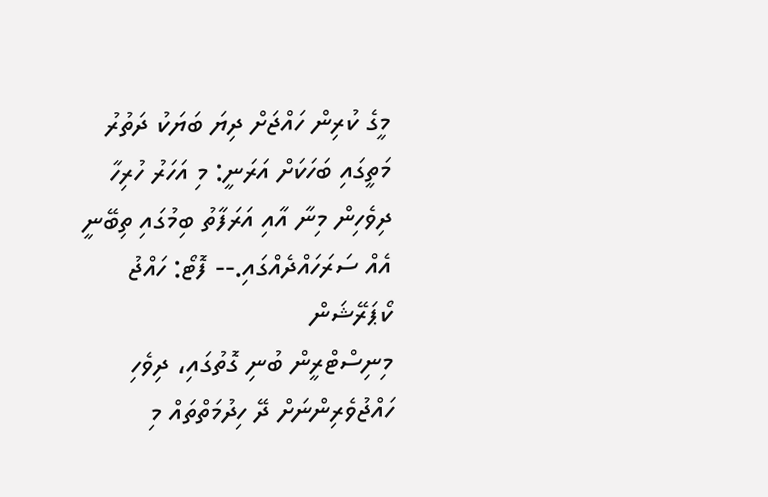މީގެ ކުރިން ހައްޖަށް ދިޔަ ބަޔަކު ދަތުރު މަތީގައި ބަހަކަށް އަރަނީ: މި އަހަރު ހުރިހާ ދިވެހިން މިނާ އާއި އަރަފާތު ބިމުގައި ތިބޭނީ އެއް ސަރަހައްދެއްގައި.-- ފޮޓޯ: ހައްޖު ކޯޕަރޭޝަން
މިނިސްޓްރީން ބުނި ގޮތުގައި، ދިވެހި ހައްޖުވެރިންނަށް ދޭ ހިދުމަތްތައް މި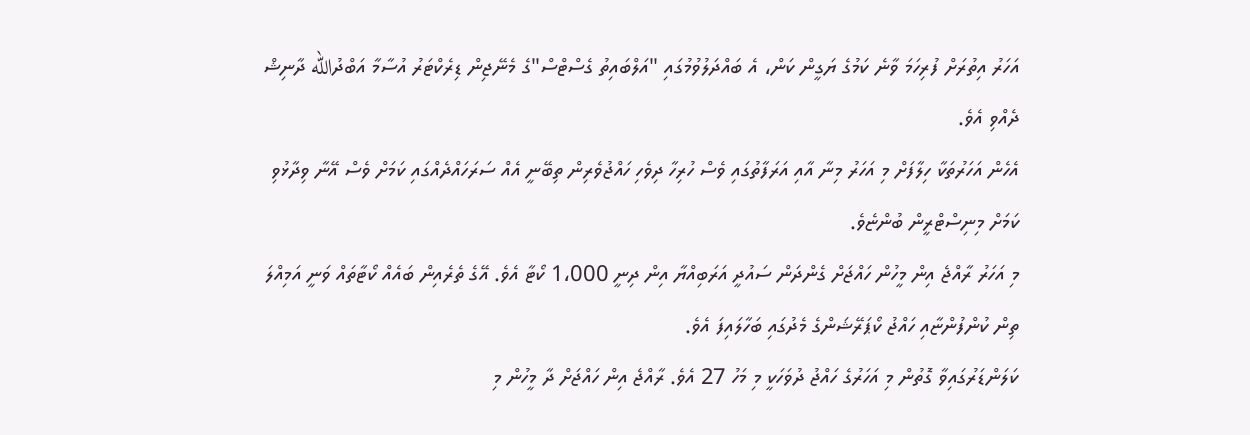އަހަރު އިތުރަށް ފުރިހަމަ ވާނެ ކަމުގެ ޔަގީން ކަން، އެ ބައްދަލުވުމުގައި "އަލްބައިތު ގެސްޓްސް"ގެ މެނޭޖިން ޑިރެކްޓަރު އުސާމާ އަބްދުالله ދާނިޝް ދެއްވި އެވެ.
އެހެން އަހަރުތަކާ ހިލާފަށް މި އަހަރު މިނާ އާއި އަރަފާތުގައި ވެސް ހުރިހާ ދިވެހި ހައްޖުވެރިން ތިބޭނީ އެއް ސަރަހައްދެއްގައި ކަމަށް ވެސް އޭނާ ވިދާޅުވި ކަމަށް މިނިސްޓްރީން ބުންޏެވެ.
މި އަހަރު ރާއްޖެ އިން މީހުން ހައްޖަށް ގެންދަން ސައުދީ އަރަބިއްޔާ އިން ދިނީ 1،000 ކޯޓާ އެވެ. އޭގެ ތެރެއިން ބައެއް ކޯޓާތައް ވަނީ އަމިއްލަ ތިން ކުންފުންޏާއި ހައްޖު ކޯޕަރޭޝަންގެ މެދުގައި ބަހާލައިފަ އެވެ.
ކަލަންޑަރުގައިވާ ގޮތުން މި އަހަރުގެ ހައްޖު ދުވަހަކީ މި މަހު 27 އެވެ. ރާއްޖެ އިން ހައްޖަށް ދާ މީހުން މި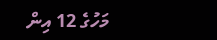މަހުގެ 12 އިން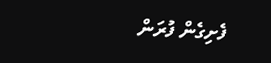ފެށިގެން ފުރަން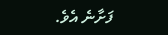ފަށާނެ އެވެ.